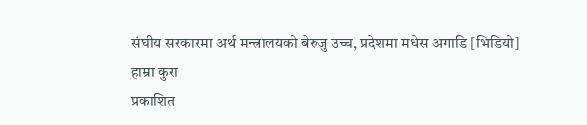संघीय सरकारमा अर्थ मन्त्रालयको बेरुजु उच्च, प्रदेशमा मधेस अगाडि [भिडियो]
हाम्रा कुरा
प्रकाशित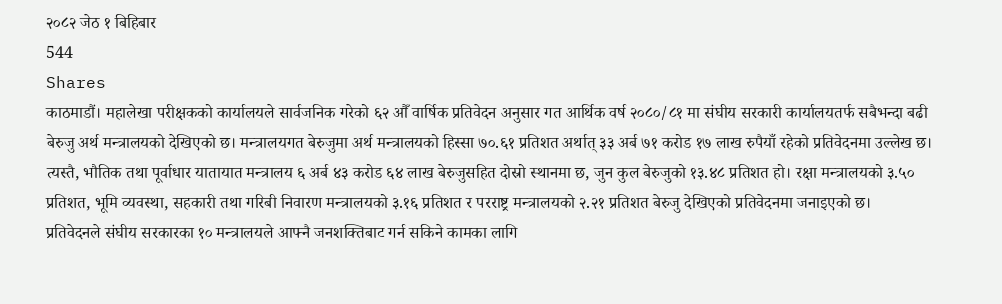२०८२ जेठ १ बिहिबार
544
Shares
काठमाडौं। महालेखा परीक्षकको कार्यालयले सार्वजनिक गरेको ६२ औँ वार्षिक प्रतिवेदन अनुसार गत आर्थिक वर्ष २०८०/८१ मा संघीय सरकारी कार्यालयतर्फ सबैभन्दा बढी बेरुजु अर्थ मन्त्रालयको देखिएको छ। मन्त्रालयगत बेरुजुमा अर्थ मन्त्रालयको हिस्सा ७०.६१ प्रतिशत अर्थात् ३३ अर्ब ७१ करोड १७ लाख रुपैयाँ रहेको प्रतिवेदनमा उल्लेख छ।
त्यस्तै, भौतिक तथा पूर्वाधार यातायात मन्त्रालय ६ अर्ब ४३ करोड ६४ लाख बेरुजुसहित दोस्रो स्थानमा छ, जुन कुल बेरुजुको १३.४८ प्रतिशत हो। रक्षा मन्त्रालयको ३.५० प्रतिशत, भूमि व्यवस्था, सहकारी तथा गरिबी निवारण मन्त्रालयको ३.१६ प्रतिशत र परराष्ट्र मन्त्रालयको २.२१ प्रतिशत बेरुजु देखिएको प्रतिवेदनमा जनाइएको छ।
प्रतिवेदनले संघीय सरकारका १० मन्त्रालयले आफ्नै जनशक्तिबाट गर्न सकिने कामका लागि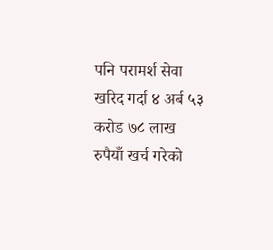पनि परामर्श सेवा खरिद गर्दा ४ अर्ब ५३ करोड ७८ लाख रुपैयाँ खर्च गरेको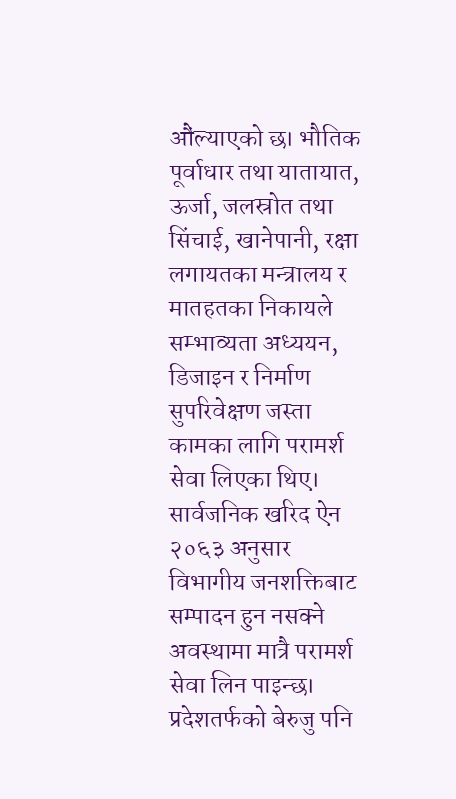औंल्याएको छ। भौतिक पूर्वाधार तथा यातायात, ऊर्जा, जलस्रोत तथा सिंचाई, खानेपानी, रक्षा लगायतका मन्त्रालय र मातहतका निकायले सम्भाव्यता अध्ययन, डिजाइन र निर्माण सुपरिवेक्षण जस्ता कामका लागि परामर्श सेवा लिएका थिए। सार्वजनिक खरिद ऐन २०६३ अनुसार विभागीय जनशक्तिबाट सम्पादन हुन नसक्ने अवस्थामा मात्रै परामर्श सेवा लिन पाइन्छ।
प्रदेशतर्फको बेरुजु पनि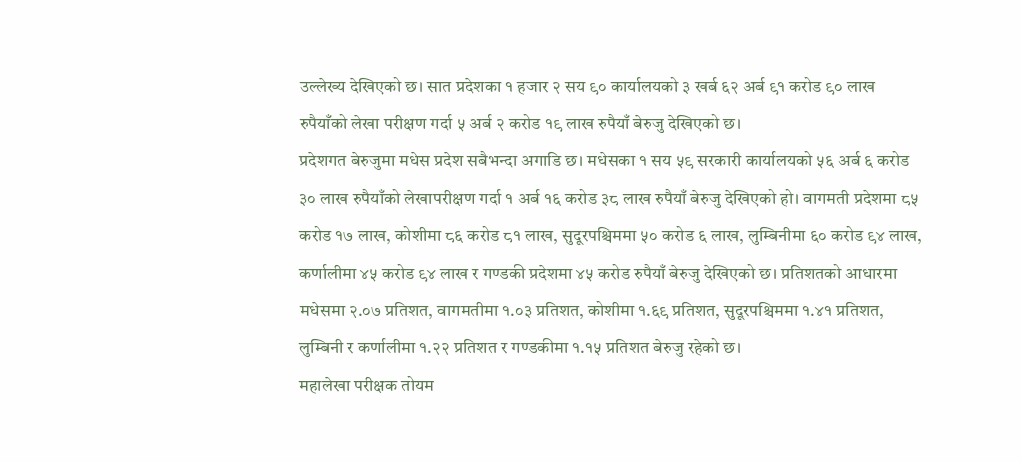उल्लेख्य देखिएको छ। सात प्रदेशका १ हजार २ सय ९० कार्यालयको ३ खर्ब ६२ अर्ब ९१ करोड ९० लाख रुपैयाँको लेखा परीक्षण गर्दा ५ अर्ब २ करोड १९ लाख रुपैयाँ बेरुजु देखिएको छ।
प्रदेशगत बेरुजुमा मधेस प्रदेश सबैभन्दा अगाडि छ। मधेसका १ सय ५९ सरकारी कार्यालयको ५६ अर्ब ६ करोड ३० लाख रुपैयाँको लेखापरीक्षण गर्दा १ अर्ब १६ करोड ३८ लाख रुपैयाँ बेरुजु देखिएको हो। वागमती प्रदेशमा ८५ करोड १७ लाख, कोशीमा ८६ करोड ८१ लाख, सुदूरपश्चिममा ५० करोड ६ लाख, लुम्बिनीमा ६० करोड ९४ लाख, कर्णालीमा ४५ करोड ९४ लाख र गण्डकी प्रदेशमा ४५ करोड रुपैयाँ बेरुजु देखिएको छ। प्रतिशतको आधारमा मधेसमा २.०७ प्रतिशत, वागमतीमा १.०३ प्रतिशत, कोशीमा १.६९ प्रतिशत, सुदूरपश्चिममा १.४१ प्रतिशत, लुम्बिनी र कर्णालीमा १.२२ प्रतिशत र गण्डकीमा १.१५ प्रतिशत बेरुजु रहेको छ।
महालेखा परीक्षक तोयम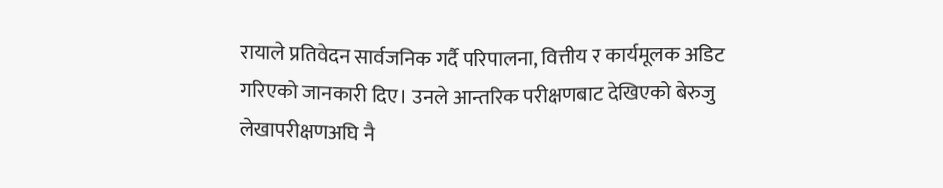रायाले प्रतिवेदन सार्वजनिक गर्दै परिपालना, वित्तीय र कार्यमूलक अडिट गरिएको जानकारी दिए। उनले आन्तरिक परीक्षणबाट देखिएको बेरुजु लेखापरीक्षणअघि नै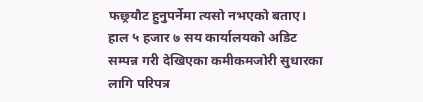फछ्र्यौट हुनुपर्नेमा त्यसो नभएको बताए। हाल ५ हजार ७ सय कार्यालयको अडिट सम्पन्न गरी देखिएका कमीकमजोरी सुधारका लागि परिपत्र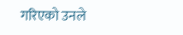गरिएको उनले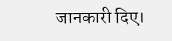जानकारी दिए।